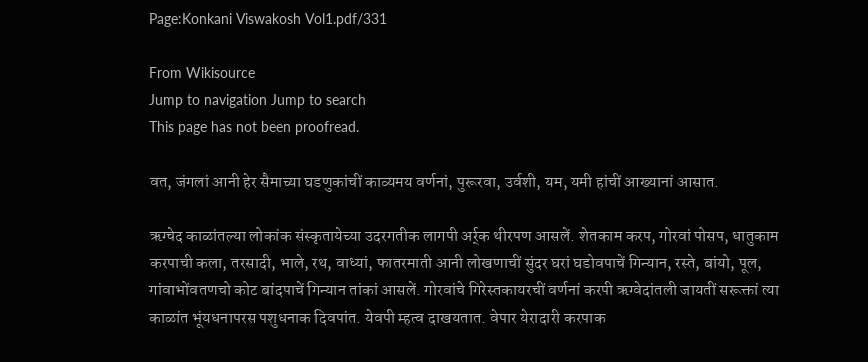Page:Konkani Viswakosh Vol1.pdf/331

From Wikisource
Jump to navigation Jump to search
This page has not been proofread.

वत, जंगलां आनी हेर सैमाच्या घडणुकांचीं काव्यमय वर्णनां, पुरूरवा, उर्वशी, यम, यमी हांचीं आख्यानां आसात.

ऋग्चेद काळांतल्या लोकांक संस्कृतायेच्या उदरगतीक लागपी अर्र्क थीरपण आसलें. शेतकाम करप, गोरवां पोसप, धातुकाम करपाची कला, तरसादी, भाले, रथ, वाध्यां, फातरमाती आनी लोखणाचीं सुंदर घरां घडोवपाचें गिन्यान, रस्ते, बांयो, पूल, गांवाभोंवतणचो कोट बांदपाचें गिन्यान तांकां आसलें. गोरवांचे गिरेस्तकायरचीं वर्णनां करपी ऋग्वेदांतली जायतीं सरूक्तां त्या काळांत भूंयधनापरस पशुधनाक दिवपांत. येवपी म्हत्व दाखयतात. वेपार येरादारी करपाक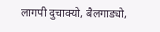लागपी दुचाक्यो, बैलगाड्यो,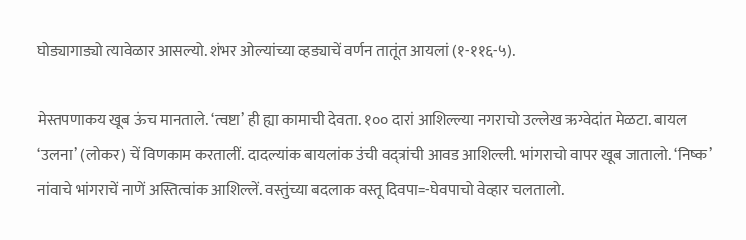घोड्यागाड्यो त्यावेळार आसल्यो. शंभर ओल्यांच्या व्हड्याचें वर्णन तातूंत आयलां (१-११६-५).

मेस्तपणाकय खूब ऊंच मानताले. ‘त्वष्टा’ ही ह्या कामाची देवता. १०० दारां आशिल्ल्या नगराचो उल्लेख ऋग्वेदांत मेळटा. बायल ‘उलना’ (लोकर) चें विणकाम करतालीं. दादल्यांक बायलांक उंची वद्त्रांची आवड आशिल्ली. भांगराचो वापर खूब जातालो. ‘निष्क’ नांवाचे भांगराचें नाणें अस्तित्वांक आशिल्लें. वस्तुंच्या बदलाक वस्तू दिवपा=-घेवपाचो वेव्हार चलतालो.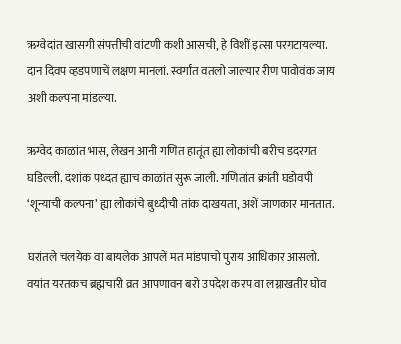ऋग्वेदांत खासगी संपत्तीची वांटणी कशी आसची, हे विशीं इत्सा परगटायल्या. दान दिवप व्हडपणाचें लक्षण मानलां. स्वर्गांत वतलो जाल्यार रीण पावोवंक जाय अशी कल्पना मांडल्या.

ऋग्वेद काळांत भास, लेखन आनी गणित हातूंत ह्या लोकांची बरीच डदरगत घडिल्ली. दशांक पध्दत ह्याच काळांत सुरू जाली. गणितांत क्रांती घडोवपी ‘शून्याची कल्पना’ ह्या लोकांचे बुध्दीची तांक दाखयता, अशें जाणकार मानतात.

घरांतले चलयेक वा बायलेक आपलें मत मांडपाचो पुराय आधिकार आसलो. वयांत यरतकच ब्रह्मचारी व्रत आपणावन बरो उपदेश करप वा लग्नाखतीर घोव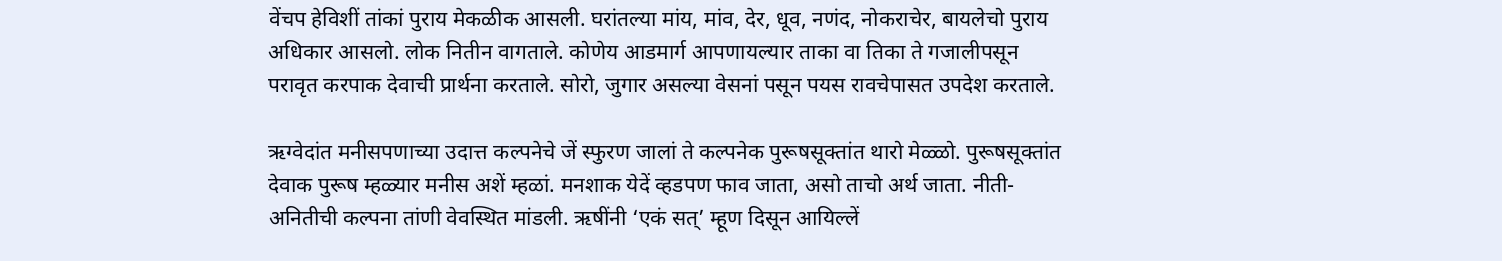वेंचप हेविशीं तांकां पुराय मेकळीक आसली. घरांतल्या मांय, मांव, देर, धूव, नणंद, नोकराचेर, बायलेचो पुराय अधिकार आसलो. लोक नितीन वागताले. कोणेय आडमार्ग आपणायल्यार ताका वा तिका ते गजालीपसून परावृत करपाक देवाची प्रार्थना करताले. सोरो, जुगार असल्या वेसनां पसून पयस रावचेपासत उपदेश करताले.

ऋग्वेदांत मनीसपणाच्या उदात्त कल्पनेचे जें स्फुरण जालां ते कल्पनेक पुरूषसूक्तांत थारो मेळ्ळो. पुरूषसूक्तांत देवाक पुरूष म्हळ्यार मनीस अशें म्हळां. मनशाक येदें व्हडपण फाव जाता, असो ताचो अर्थ जाता. नीती-अनितीची कल्पना तांणी वेवस्थित मांडली. ऋषींनी ‘एकं सत्’ म्हूण दिसून आयिल्लें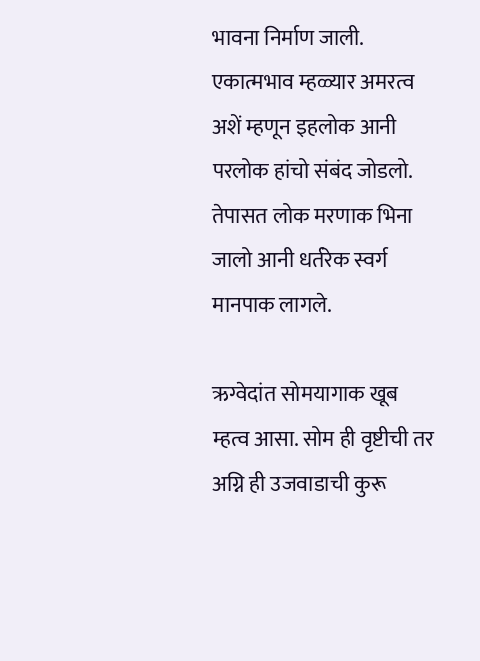भावना निर्माण जाली. एकात्मभाव म्हळ्यार अमरत्व अशें म्हणून इहलोक आनी परलोक हांचो संबंद जोडलो. तेपासत लोक मरणाक भिना जालो आनी धर्तरेक स्वर्ग मानपाक लागले.

ऋग्वेदांत सोमयागाक खूब म्हत्व आसा. सोम ही वृष्टीची तर अग्नि ही उजवाडाची कुरू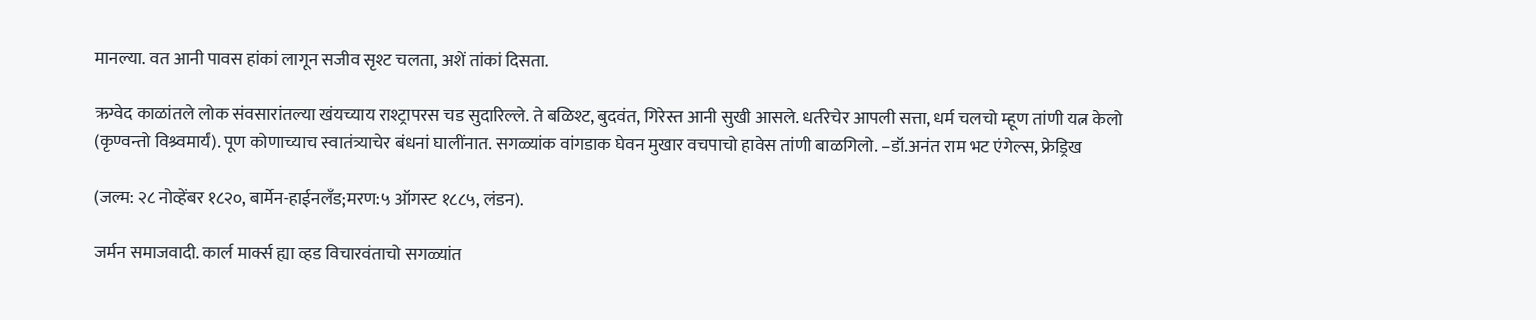मानल्या. वत आनी पावस हांकां लागून सजीव सृश्ट चलता, अशें तांकां दिसता.

ऋग्वेद काळांतले लोक संवसारांतल्या खंयच्याय राश्ट्रापरस चड सुदारिल्ले. ते बळिश्ट, बुदवंत, गिरेस्त आनी सुखी आसले. धर्तरेचेर आपली सत्ता, धर्म चलचो म्हूण तांणी यत्न केलो (कृण्वन्तो विश्र्वमार्यं). पूण कोणाच्याच स्वातंत्र्याचेर बंधनां घालींनात. सगळ्यांक वांगडाक घेवन मुखार वचपाचो हावेस तांणी बाळगिलो. –डॉ.अनंत राम भट एंगेल्स, फ्रेड्रिख

(जल्म: २८ नोव्हेंबर १८२०, बार्मेन-हाईनलॅंड;मरण:५ ऑगस्ट १८८५, लंडन).

जर्मन समाजवादी. कार्ल मार्क्स ह्या व्हड विचारवंताचो सगळ्यांत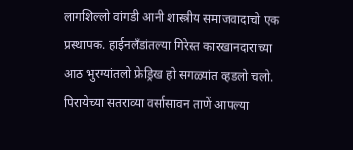लागशिल्लो वांगडी आनी शास्त्रीय समाजवादाचो एक प्रस्थापक. हाईनलॅंडांतल्या गिरेस्त कारखानदाराच्या आठ भुरग्यांतलो फ्रेड्रिख हो सगळ्यांत व्हडलो चलो. पिरायेच्या सतराव्या वर्सासावन ताणें आपल्या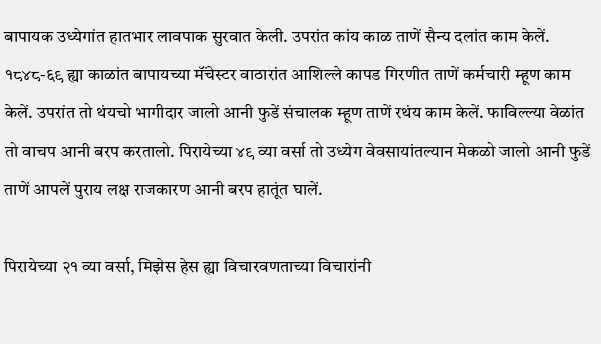बापायक उध्येगांत हातभार लावपाक सुरवात केली. उपरांत कांय काळ ताणें सैन्य दलांत काम केलें. १८४८-६९ ह्या काळांत बापायच्या मॅंचेस्टर वाठारांत आशिल्ले कापड गिरणीत ताणें कर्मचारी म्हूण काम केलें. उपरांत तो थंयचो भागीदार जालो आनी फुडें संचालक म्हूण ताणें रथंय काम केलें. फाविल्ल्या वेळांत तो वाचप आनी बरप करतालो. पिरायेच्या ४९ व्या वर्सा तो उध्येग वेवसायांतल्यान मेकळो जालो आनी फुडें ताणें आपलें पुराय लक्ष राजकारण आनी बरप हातूंत घालें.

पिरायेच्या २१ व्या वर्सा, मिझेस हेस ह्या विचारवणताच्या विचारांनी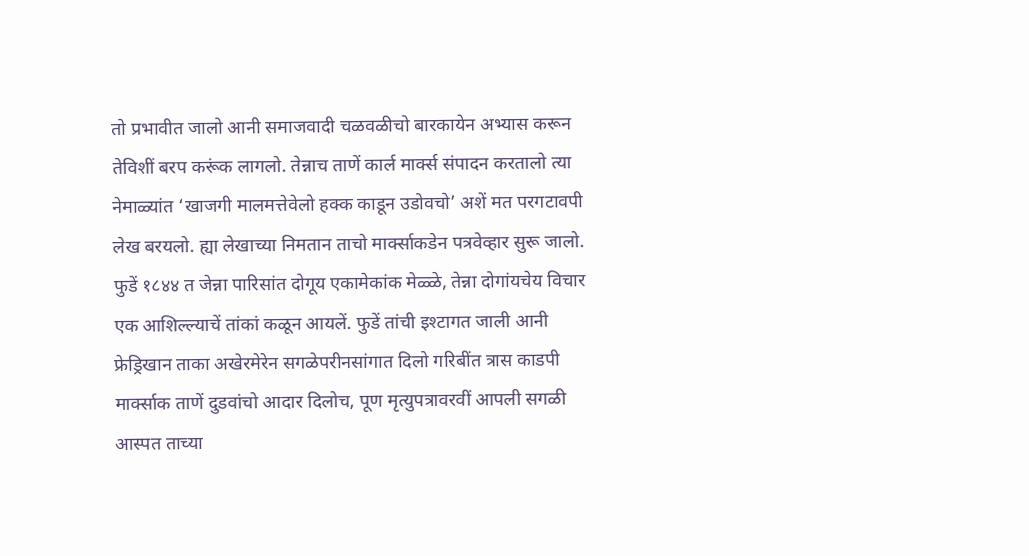तो प्रभावीत जालो आनी समाजवादी चळवळीचो बारकायेन अभ्यास करून तेविशीं बरप करूंक लागलो. तेन्नाच ताणें कार्ल मार्क्स संपादन करतालो त्या नेमाळ्यांत ‘खाजगी मालमत्तेवेलो हक्क काडून उडोवचो’ अशें मत परगटावपी लेख बरयलो. ह्या लेखाच्या निमतान ताचो मार्क्साकडेन पत्रवेव्हार सुरू जालो. फुडें १८४४ त जेन्ना पारिसांत दोगूय एकामेकांक मेळ्ळे, तेन्ना दोगांयचेय विचार एक आशिल्ल्याचें तांकां कळून आयलें. फुडें तांची इश्टागत जाली आनी फ्रेड्रिखान ताका अखेरमेरेन सगळेपरीनसांगात दिलो गरिबींत त्रास काडपी मार्क्साक ताणें दुडवांचो आदार दिलोच, पूण मृत्युपत्रावरवीं आपली सगळी आस्पत ताच्या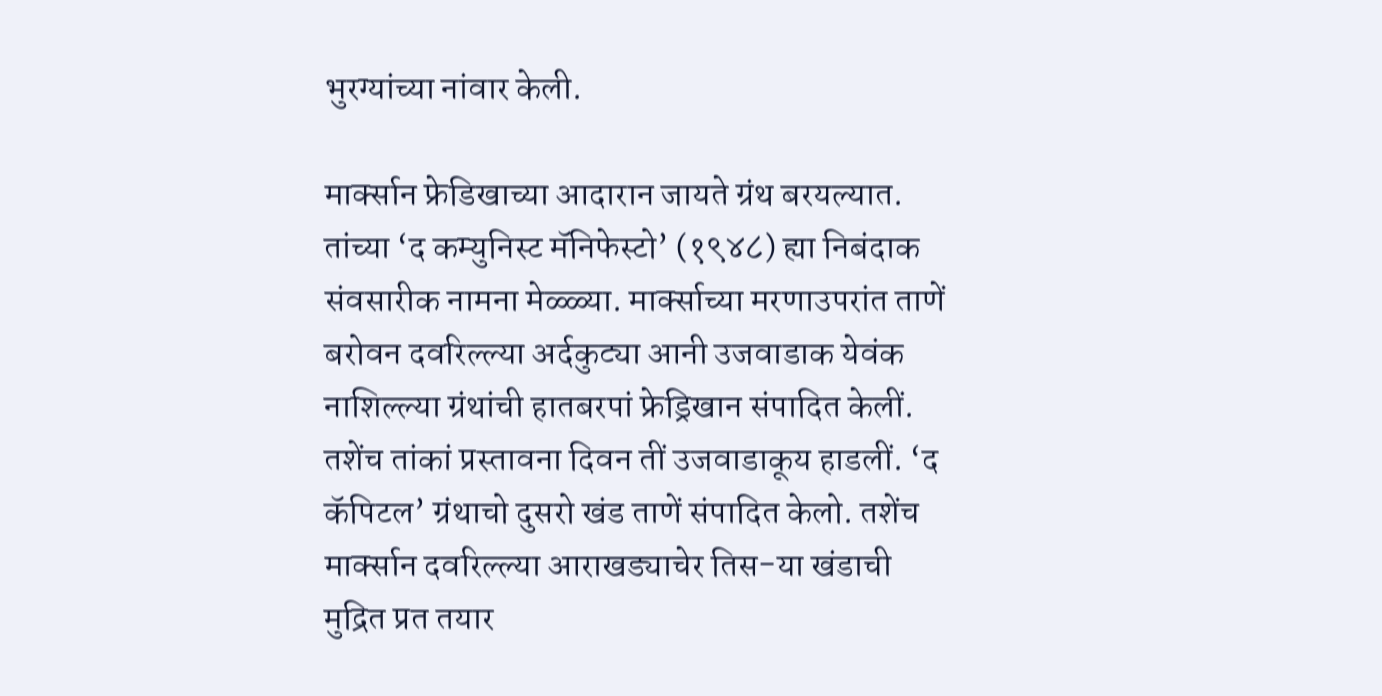भुरग्यांच्या नांवार केली.

मार्क्सान फ्रेडिखाच्या आदारान जायते ग्रंथ बरयल्यात. तांच्या ‘द कम्युनिस्ट मॅनिफेस्टो’ (१९४८) ह्या निबंदाक संवसारीक नामना मेळ्ळ्या. मार्क्साच्या मरणाउपरांत ताणें बरोवन दवरिल्ल्या अर्दकुट्या आनी उजवाडाक येवंक नाशिल्ल्या ग्रंथांची हातबरपां फ्रेड्रिखान संपादित केलीं. तशेंच तांकां प्रस्तावना दिवन तीं उजवाडाकूय हाडलीं. ‘द कॅपिटल’ ग्रंथाचो दुसरो खंड ताणें संपादित केलो. तशेंच मार्क्सान दवरिल्ल्या आराखड्याचेर तिस-या खंडाची मुद्रित प्रत तयार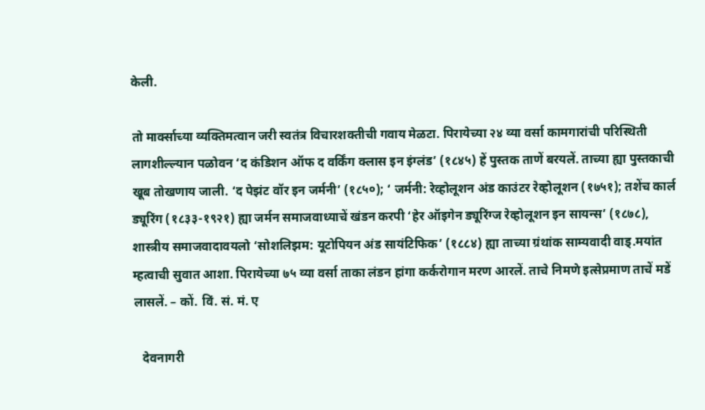केली.

तो मार्क्साच्या व्यक्तिमत्वान जरी स्वतंत्र विचारशक्तीची गवाय मेळटा. पिरायेच्या २४ व्या वर्सा कामगारांची परिस्थिती लागशील्ल्यान पळोवन ‘द कंडिशन ऑफ द वर्किंग क्लास इन इंग्लंड’ (१८४५) हें पुस्तक ताणें बरयलें. ताच्या ह्या पुस्तकाची खूब तोखणाय जाली. ‘द पेझंट वॉर इन जर्मनी’ (१८५०); ‘ जर्मनी: रेव्होलूशन अंड काउंटर रेव्होलूशन (१७५१); तशेंच कार्ल ड्यूरिंग (१८३३-१९२१) ह्या जर्मन समाजवाध्याचें खंडन करपी ‘हेर ऑइगेन ड्यूरिंग्ज रेव्होलूशन इन सायन्स’ (१८७८), शास्त्रीय समाजवादावयलो ‘सोशलिझम: यूटोपियन अंड सायंटिफिक’ (१८८४) ह्या ताच्या ग्रंथांक साम्यवादी वाड्.मयांत म्हत्वाची सुवात आशा. पिरायेच्या ७५ व्या वर्सा ताका लंडन हांगा कर्करोगान मरण आरलें. ताचे निमणे इत्सेप्रमाण ताचें मडें लासलें. – कों. विं. सं. मं. ए

   देवनागरी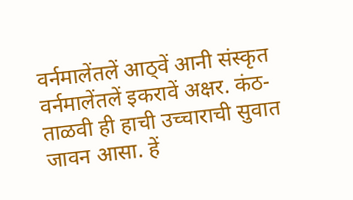वर्नमालेंतलें आठ्वें आनी संस्कृत वर्नमालेंतलें इकरावें अक्षर. कंठ-ताळवी ही हाची उच्चाराची सुवात जावन आसा. हें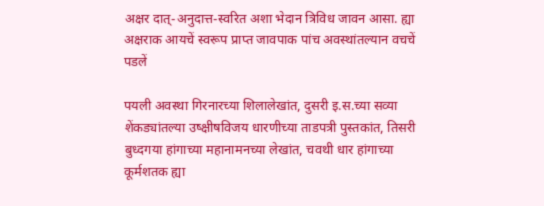अक्षर दात्-अनुदात्त-स्वरित अशा भेदान त्रिविध जावन आसा. ह्या अक्षराक आयचें स्वरूप प्राप्त जावपाक पांच अवस्थांतल्यान वचचें पडलें

पयली अवस्था गिरनारच्या शिलालेखांत, दुसरी इ.स.च्या सव्या शेंकड्यांतल्या उष्क्षीषविजय धारणीच्या ताडपत्री पुस्तकांत, तिसरी बुध्दगया हांगाच्या महानामनच्या लेखांत, चवथी धार हांगाच्या कूर्मशतक ह्या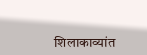शिलाकाव्यांत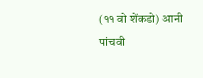(११ वो शेंकडो) आनी पांचवी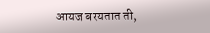आयज बरयतात ती,